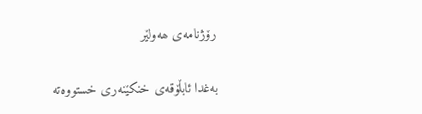رۆژنامەی ھەولێر

بەغدا ئابڵۆقەی خنکێنەری خستووەتە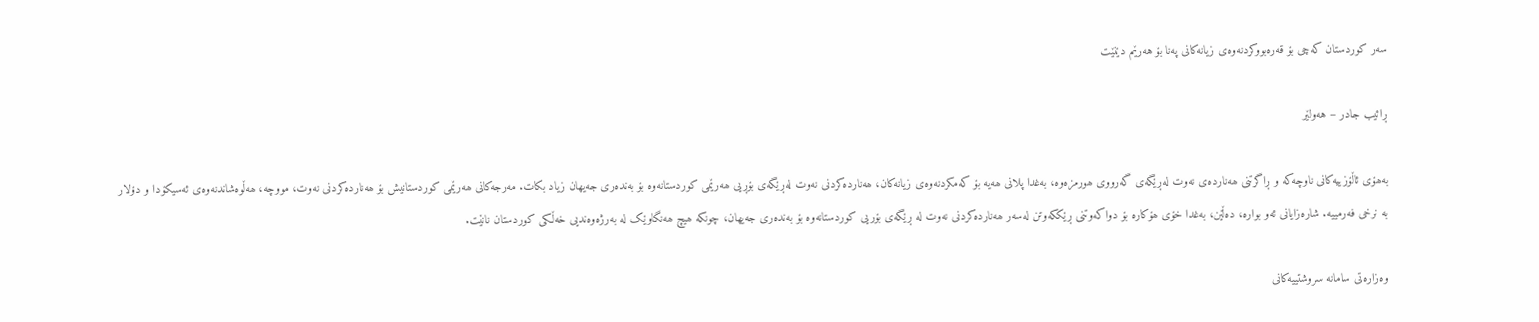سەر کوردستان کەچی بۆ قەرەبووکردنەوەی زیانەکانی پەنا بۆ هەرێم دێنێت

ڕائیب جادر – هە‌ولێر

بەھۆی ئاڵۆزییەکانی ناوچەکە و ڕاگرتنی ھەناردەی نەوت لەڕێگەی گەرووی ھورمزەوە، بەغدا پلانی ھەیە بۆ کەمکردنەوەی زیانەکان، ھەناردەکردنی نەوت لەڕێگەی بۆڕیی ھەرێمی کوردستانەوە بۆ بەندەری جەیھان زیاد بکات. مەرجەکانی ھەرێمی کوردستانیش بۆ ھەناردەکردنی نەوت، مووچە، ھەڵوەشاندنەوەی ئەسیکۆدا و دۆلار بە نرخی فەرمییە. شارەزایانی ئەو بوارە، دەڵێن، بەغدا خۆی ھۆکارە بۆ دواکەوتنی ڕێککەوتن لەسەر ھەناردەکردنی نەوت لە ڕێگەی بۆریی کوردستانەوە بۆ بەندەری جەیھان، چونکە ھیچ ھەنگاوێک لە بەرژەوەندیی خەڵکی کوردستان نانێت.

وەزارەتی سامانە سروشتییەکانی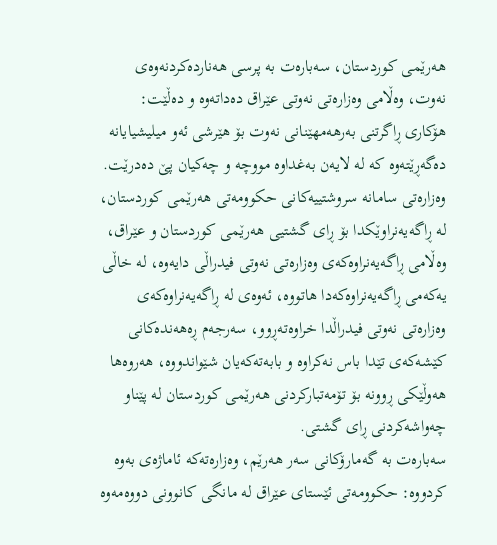ھەرێمی کوردستان، سەبارەت بە پرسی ھەناردەکردنەوەی نەوت، وەڵامی وەزارەتی نەوتی عێراق دەداتەوە و دەڵێت: ھۆکاری ڕاگرتنی بەرھەمھێنانی نەوت بۆ ھێرشی ئەو میلیشیایانە دەگەڕێتەوە کە لە لایەن بەغداوە مووچە و چەکیان پێ دەدرێت.
وەزارەتی سامانە سروشتییەکانی حکوومەتی ھەرێمی کوردستان، لە ڕاگەیەنراوێکدا بۆ ڕای گشتیی ھەرێمی کوردستان و عێراق، وەڵامی ڕاگەیەنراوەکەی وەزارەتی نەوتی فیدراڵی دایەوە، لە خاڵی یەکەمی ڕاگەیەنراوەکەدا ھاتووە، ئەوەی لە ڕاگەیەنراوەکەی وەزارەتی نەوتی فیدراڵدا خراوەتەڕوو، سەرجەم ڕەھەندەکانی کێشەکەی تێدا باس نەکراوە و بابەتەکەیان شێواندووە، ھەروەھا ھەوڵێکی ڕوونە بۆ تۆمەتبارکردنی ھەرێمی کوردستان لە پێناو چەواشەکردنی ڕای گشتی.
سەبارەت بە گەمارۆکانی سەر ھەرێم، وەزارەتەکە ئاماژەی بەوە کردووە: حکوومەتی ئێستای عێراق لە مانگی کانوونی دووەمەوە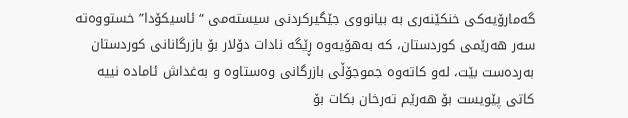گەمارۆیەکی خنکێنەری بە بیانووی جێگیرکردنی سیستەمی “ئاسیکۆدا” خستووەتە سەر ھەرێمی کوردستان، کە بەھۆیەوە ڕێگە نادات دۆلار بۆ بازرگانانی کوردستان بەردەست بێت، لەو کاتەوە جموجۆڵی بازرگانی وەستاوە و بەغداش ئامادە نییە کاتی پێویست بۆ ھەرێم تەرخان بکات بۆ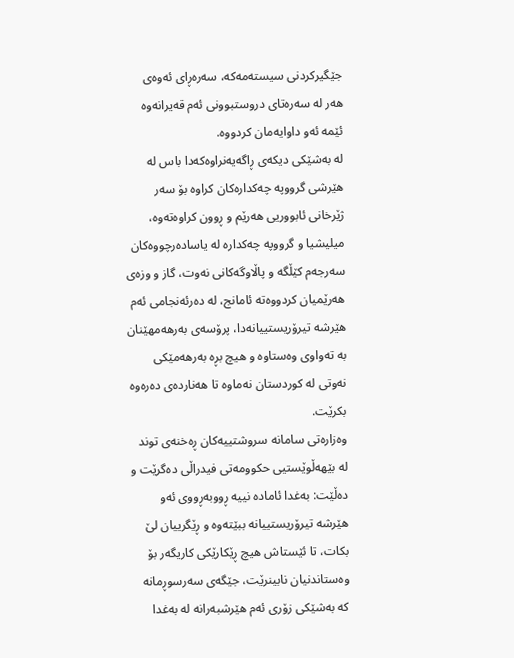جێگیرکردنی سیستەمەکە، سەرەڕای ئەوەی ھەر لە سەرەتای دروستبوونی ئەم قەیرانەوە ئێمە ئەو داوایەمان کردووە.
لە بەشێکی دیکەی ڕاگەیەنراوەکەدا باس لە ھێرشی گرووپە چەکدارەکان کراوە بۆ سەر ژێرخانی ئابووریی ھەرێم و ڕوون کراوەتەوە، میلیشیا و گرووپە چەکدارە لە یاسادەرچووەکان سەرجەم کێڵگە و پاڵاوگەکانی نەوت، گاز و وزەی ھەرێمیان کردووەتە ئامانج، لە دەرئەنجامی ئەم ھێرشە تیرۆریستییانەدا، پرۆسەی بەرھەمھێنان بە تەواوی وەستاوە و ھیچ بڕە بەرھەمێکی نەوتی لە کوردستان نەماوە تا ھەناردەی دەرەوە بکرێت.
وەزارەتی سامانە سروشتییەکان ڕەخنەی توند لە بێھەڵوێستیی حکوومەتی فیدراڵی دەگرێت و دەڵێت: بەغدا ئامادە نییە ڕووبەڕووی ئەو ھێرشە تیرۆریستییانە ببێتەوە و ڕێگرییان لێ بکات، تا ئێستاش ھیچ ڕێکارێکی کاریگەر بۆ وەستاندنیان نابینرێت، جێگەی سەرسوڕمانە کە بەشێکی زۆری ئەم ھێرشبەرانە لە بەغدا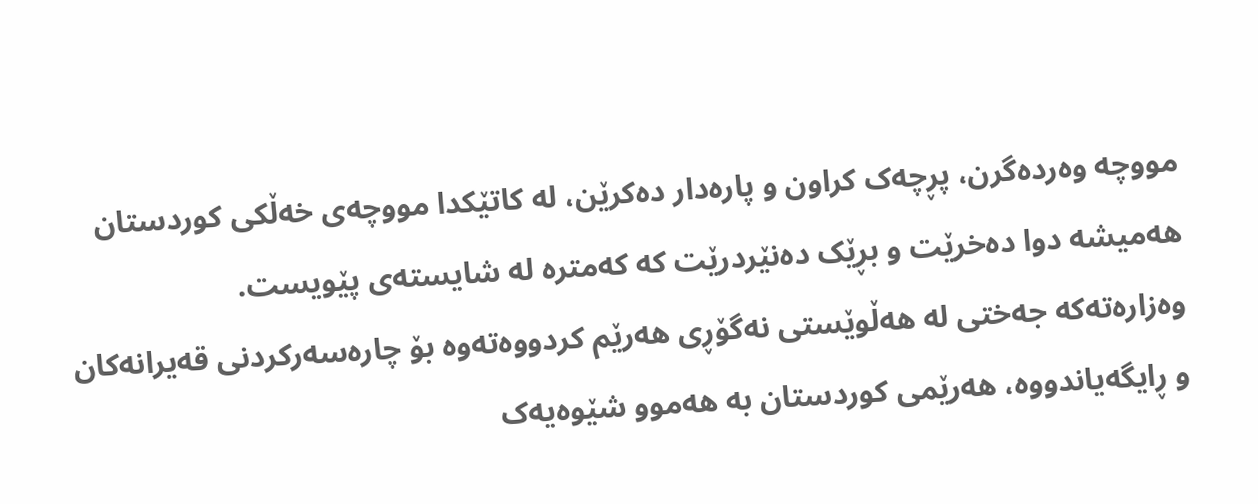مووچە وەردەگرن، پڕچەک کراون و پارەدار دەکرێن، لە کاتێکدا مووچەی خەڵکی کوردستان ھەمیشە دوا دەخرێت و بڕێک دەنێردرێت کە کەمترە لە شایستەی پێویست.
وەزارەتەکە جەختی لە ھەڵوێستی نەگۆڕی ھەرێم کردووەتەوە بۆ چارەسەرکردنی قەیرانەکان و ڕایگەیاندووە، ھەرێمی کوردستان بە ھەموو شێوەیەک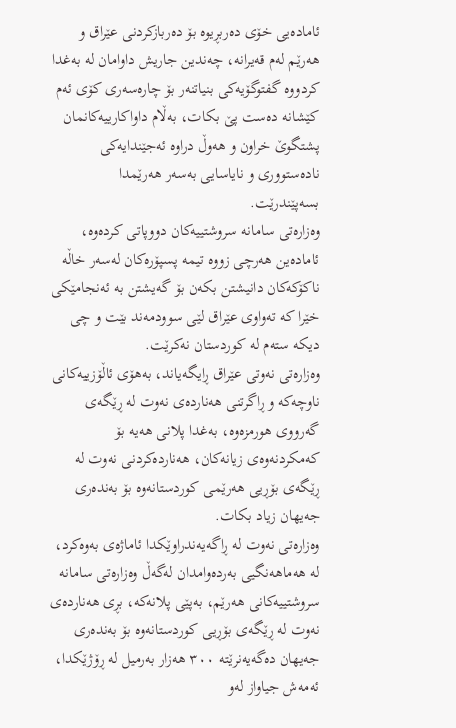ئامادەیی خۆی دەربڕیوە بۆ دەربازکردنی عێراق و ھەرێم لەم قەیرانە، چەندین جاریش داوامان لە بەغدا کردووە گفتوگۆیەکی بنیاتنەر بۆ چارەسەری کۆی ئەم کێشانە دەست پێ بکات، بەڵام داواکارییەکانمان پشتگوێ خراون و ھەوڵ دراوە ئەجێندایەکی نادەستووری و نایاسایی بەسەر ھەرێمدا بسەپێندرێت.
وەزارەتی سامانە سروشتییەکان دووپاتی کردەوە، ئامادەین ھەرچی زووە تیمە پسپۆرەکان لەسەر خاڵە ناکۆکەکان دانیشتن بکەن بۆ گەیشتن بە ئەنجامێکی خێرا کە تەواوی عێراق لێی سوودمەند بێت و چی دیکە ستەم لە کوردستان نەکرێت.
وەزارەتی نەوتی عێراق ڕایگەیاند، بەھۆی ئاڵۆزییەکانی ناوچەکە و ڕاگرتنی ھەناردەی نەوت لە ڕێگەی گەرووی ھورمزەوە، بەغدا پلانی ھەیە بۆ کەمکردنەوەی زیانەکان، ھەناردەکردنی نەوت لە ڕێگەی بۆڕیی ھەرێمی کوردستانەوە بۆ بەندەری جەیھان زیاد بکات.
وەزارەتی نەوت لە ڕاگەیەندراوێکدا ئاماژەی بەوەکرد، لە ھەماھەنگیی بەردەوامدان لەگەڵ وەزارەتی سامانە سروشتییەکانی ھەرێم، بەپێی پلانەکە، بڕی ھەناردەی نەوت لە ڕێگەی بۆڕیی کوردستانەوە بۆ بەندەری جەیھان دەگەیەنرێتە ٣٠٠ ھەزار بەرمیل لە ڕۆژێکدا، ئەمەش جیاواز لەو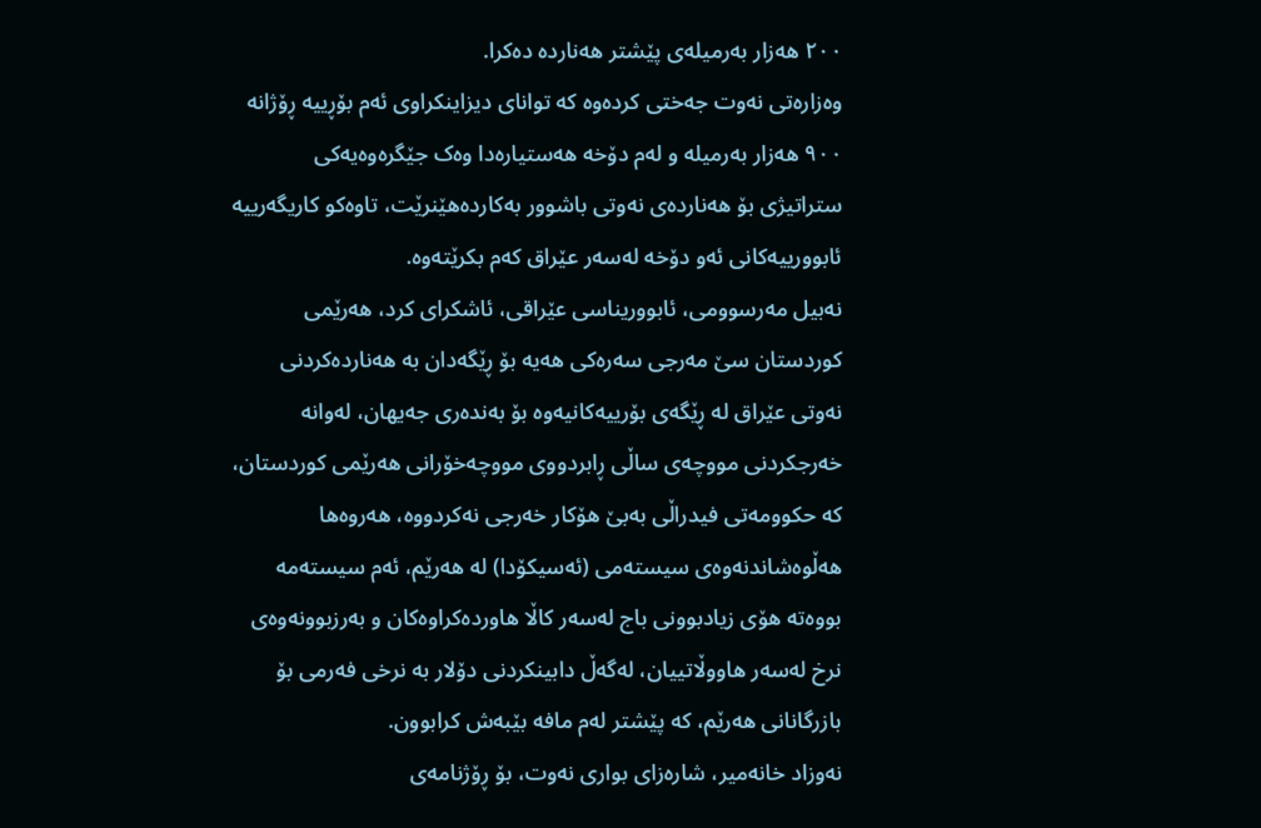٢٠٠ ھەزار بەرمیلەی پێشتر ھەناردە دەکرا.
وەزارەتی نەوت جەختی کردەوە کە توانای دیزاینکراوی ئەم بۆڕییە ڕۆژانە ٩٠٠ ھەزار بەرمیلە و لەم دۆخە ھەستیارەدا وەک جێگرەوەیەکی ستراتیژی بۆ ھەناردەی نەوتی باشوور بەکاردەھێنرێت، تاوەکو کاریگەرییە ئابوورییەکانی ئەو دۆخە لەسەر عێراق کەم بکرێتەوە.
نەبیل مەرسوومی، ئابووریناسی عێراقی، ئاشکرای کرد، ھەرێمی کوردستان سێ مەرجی سەرەکی ھەیە بۆ ڕێگەدان بە ھەناردەکردنی نەوتی عێراق لە ڕێگەی بۆرییەکانیەوە بۆ بەندەری جەیھان، لەوانە خەرجکردنی مووچەی ساڵی ڕابردووی مووچەخۆرانی ھەرێمی کوردستان، کە حکوومەتی فیدراڵی بەبێ ھۆکار خەرجی نەکردووە، ھەروەھا ھەڵوەشاندنەوەی سیستەمی (ئەسیکۆدا) لە ھەرێم، ئەم سیستەمە بووەتە ھۆی زیادبوونی باج لەسەر کاڵا ھاوردەکراوەکان و بەرزبوونەوەی نرخ لەسەر ھاووڵاتییان، لەگەڵ دابینکردنی دۆلار بە نرخی فەرمی بۆ بازرگانانی ھەرێم، کە پێشتر لەم مافە بێبەش کرابوون.
نەوزاد خانەمیر، شارەزای بواری نەوت، بۆ ڕۆژنامەی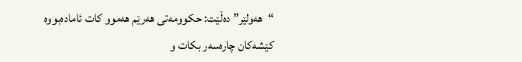“ھەولێر” دەڵێت: حکوومەتی ھەرێم ھەموو کات ئامادەبووە کێشەکان چارەسەر بکات و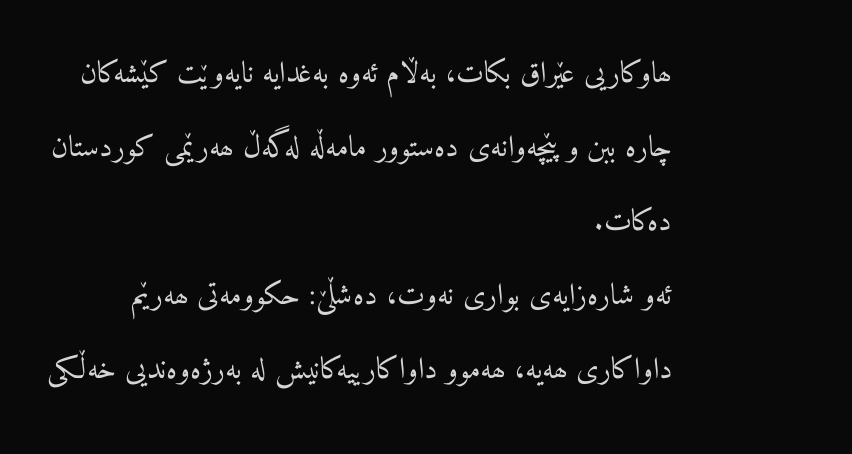ھاوکاریی عێراق بکات، بەڵام ئەوە بەغدایە نایەوێت کێشەکان چارە ببن و پێچەوانەی دەستوور مامەڵە لەگەڵ ھەرێمی کوردستان دەکات.
ئەو شارەزایەی بواری نەوت، دەشڵێ: حکوومەتی ھەرێم داواکاری ھەیە، ھەموو داواکارییەکانیش لە بەرژەوەندیی خەڵکی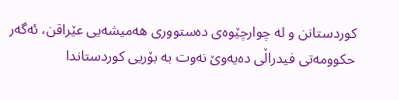کوردستانن و لە چوارچێوەی دەستووری ھەمیشەیی عێراقن، ئەگەر حکوومەتی فیدراڵی دەیەوێ نەوت بە بۆریی کوردستاندا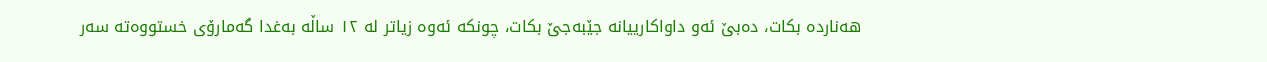ھەناردە بکات، دەبێ ئەو داواکارییانە جێبەجێ بکات، چونکە ئەوە زیاتر لە ١٢ ساڵە بەغدا گەمارۆی خستووەتە سەر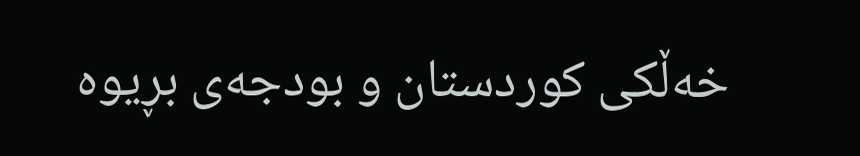خەڵکی کوردستان و بودجەی بڕیوە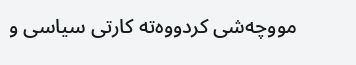مووچەشی کردووەتە کارتی سیاسی و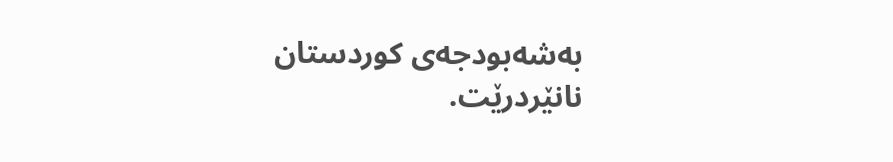بەشەبودجەی کوردستان نانێردرێت.